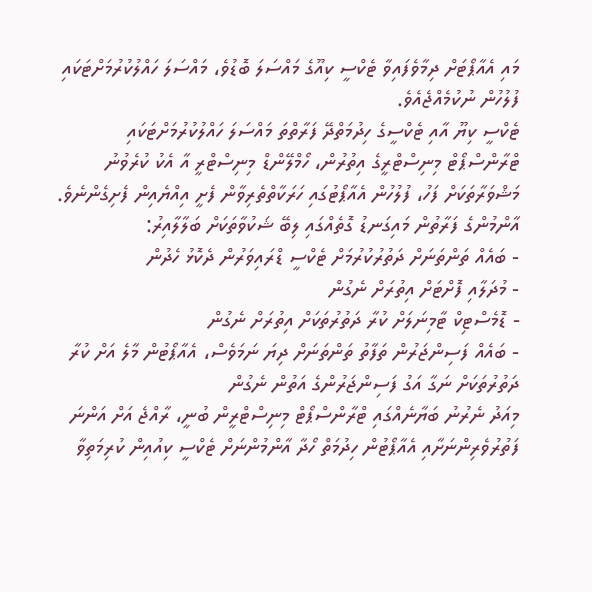މައި އެއާޕޯޓަށް ދިމާވެފައިވާ ޓެކްސީ ކިއޫގެ މައްސަލަ ބޮޑުވެ، މައްސަލަ ހައްލުކުރުމަށްޓަކައި ފުލުހުން ނުކުމެއްޖެއެވެ.
ޓެކްސީ ކިޔޫ އާއި ޓެކްސީގެ ހިދުމަތްދޭ ފަރާތްތަ މައްސަލަ ހައްލުކުރުމަށްޓަކައި ޓްރާންސްޕޯޓް މިނިސްޓްރީގެ އިތުރުން، ހޯމްލޭންޑް މިނިސްޓްރީ އާ އެކު ކުރެވުނު މަޝްވަރާތަކަށް ފަހު، ފުލުހުން އެއާޕޯޓުގައި ހަރަކާތްތެރިވާން ފެށީ އިއްޔެއިން ފެށިގެންނެވެ.
އާންމުންގެ ފަރާތުން މައިގަނޑު ގޮތެއްގައި ލިބޭ ޝަކުވާތަކަށް ބަލާލާއިރު:
- ބައެއް ތަންތަނަށް ދަތުރުކުރުމަށް ޓެކްސީ ޑްރައިވަރުން ދެކޮޅު ހެދުން
- މުދަލާއި ފޮށްޓަށް އިތުރަށް ނެގުން
- ޑޮމެސްޓިކް ޓާމިނަލަށް ކުރާ ދަތުރުތަކަށް އިތުރަށް ނެގުން
- ބައެއް ފަސިންޖަރުން ތަފާތު ތަންތަނަށް ދިޔަ ނަމަވެސް، އެއާޕޯޓުން މާލެ އަށް ކުރާ ދަތުރުތަކަށް ނަގާ އަގު ފަސިންޖަރުންގެ އަތުން ނެގުން
މިއަދު ނެރުނު ބަޔާނެއްގައި ޓްރާންސްޕޯޓް މިނިސްޓްރީން ބުނީ، ރާއްޖެ އަށް އަންނަ ފަތުރުވެރިންނަށާއި އެއާޕޯޓުން ހިދުމަތް ހޯދާ އާންމުންނަށް ޓެކްސީ ކިއުއިން ކުރިމަތިވާ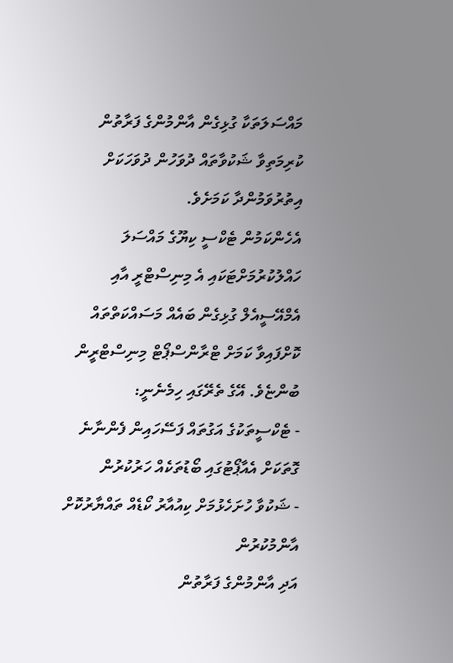މައްސަލަތަކާ ގުޅިގެން އާންމުންގެ ފަރާތުން ކުރިމަތިވާ ޝަކުވާތައް ދުވަހުން ދުވަހަކަށް އިތުރުވަމުންދާ ކަމަށެވެ.
އެހެންކަމުން ޓެކްސީ ކިޔޫގެ މައްސަލަ ހައްލުކުރުމަށްޓަކައި އެ މިނިސްޓްރީ އާއި އެމްއޭސީއެލް ގުޅިގެން ބައެއް މަސައްކަތްތައް ކޮށްފައިވާ ކަމަށް ޓްރާންސްޕޯޓް މިނިސްޓްރީން ބުންޏެވެ. އޭގެ ތެރޭގައި ހިމެނެނީ:
- ޓެކްސީތަކުގެ އަގުތައް ފަސޭހައިން ފެންނާނެ ގޮތަކަށް އެއާޕޯޓުގައި ބޯޑުތަކެއް ހަރުކުރުން
- ޝަކުވާ ހުށަހެޅުމަށް ކިއުއާރު ކޯޑެއް ތައްޔާރުކޮށް އާންމުކުރުން
އަދި އާންމުންގެ ފަރާތުން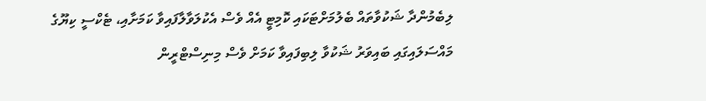ލިބެމުންދާ ޝަކުވާތައް ބެލުމަށްޓަކައި ކޮމިޓީ އެއް ވެސް އެކުލަވާލާފައިވާ ކަމަށާއި، ޓެކްސީ ކިޔޫގެ މައްސަލައިގައި ބައިވަރު ޝަކުވާ ލިބިފައިވާ ކަމަށް ވެސް މިނިސްޓްރީން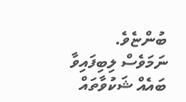ބުންޏެވެ. ނަމަވެސް ލިބިފައިވާ ބައެއް ޝަކުވާތައް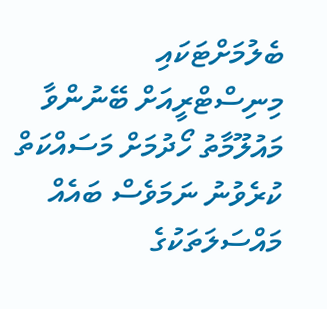ބެލުމަށްޓަކައި މިނިސްޓްރީއަށް ބޭނުންވާ މައުލޫމާތު ހޯދުމަށް މަސައްކަތް ކުރެވުނު ނަމަވެސް ބައެއް މައްސަލަތަކުގެ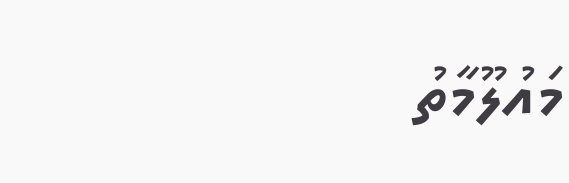މައުލޫމާތު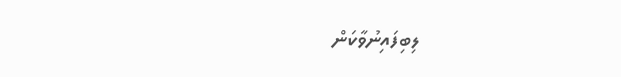ލިބިފައިނުވާކަން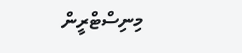މިނިސްޓްރީން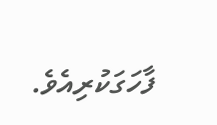ފާހަގަކުރިއެވެ.